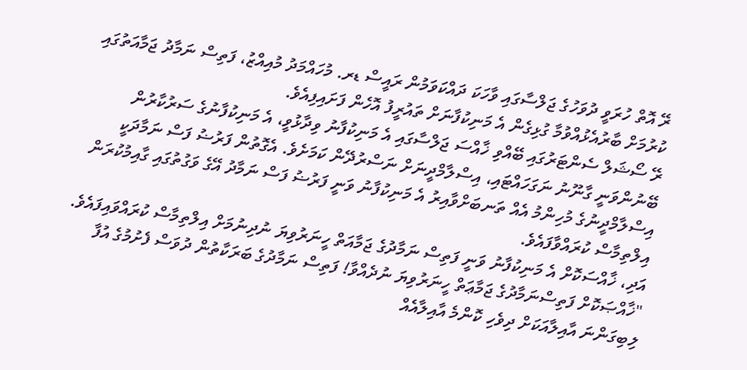ރޭ އޮތް ހުރަވީ ދުވަހުގެ ޖަލްސާގައި ވާހަކަ ދައްކަވަމުން ރައީސް ޑރ. މުހައްމަދު މުއިއްޒު، ފަތިސް ނަމާދު ޖަމާއަތުގައި ކުރުމަށް ބާރުއެޅުއްވުމާ ގުޅިގެން އެ މަނިކުފާނަށް ތައުރީފު އޮހެން ފަށައިފިއެވެ.
ރޭ ސޯޝަލް ސެންޓަރުގައި ބޭއްވި ޚާއްސަ ޖަލްސާގައި އެ މަނިކުފާނު ވިދާޅުވީ، އެ މަނިކުފާނުގެ ސަރުކާރުން ބޭނުންވަނީ ގާނޫނު ނަގަހައްޓައި، އިސްލާމްދީނަށް ނަސްރުދޭން ކަމަށެވެ. އެގޮތުން ފަރުޟު ފަސް ނަމާދަކީ އިސްލާމްދީނުގެ މުހިންމު އެއް ތަނބަށްވާއިރު އެ މަނިކުފާނު ވަނީ ފަރުޟު ފަސް ނަމާދު އޭގެ ވަގުތުގައި ގާއިމުކުރަން އިލްތިމާސް ކުރައްވާފައެވެ.
އަދި، ޚާއްސަކޮށް އެ މަނިކުފާނު ވަނީ ފަތިސް ނަމާދުގެ ޖަމާއަތް ހީނަރުވިޔަ ނުދިނުމަށް އިލްތިމާސް ކުރައްވައިފައެވެ.
"ޚާއްޞަކޮށް ފަތިސްނަމާދުގެ ޖަމާޢަތް ހީނަރުވިޔަ ނުދެއްވާ! ފަތިސް ނަމާދުގެ ބަރަކާތުން ދުވަސް ފެށުމުގެ އުފާ ލިބިގަންނަ އާއިލާއަކަށް ދިވެހި ކޮންމެ އާއިލާއެއް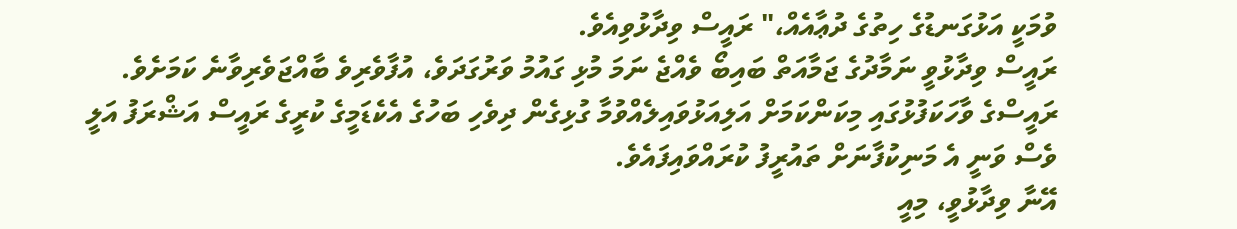ވުމަކީ އަޅުގަނޑުގެ ހިތުގެ ދުޢާއެއް،" ރައީސް ވިދާޅުވިއެވެ.
ރައީސް ވިދާޅުވީ ނަމާދުގެ ޖަމާއަތް ބައިބޯ ވެއްޖެ ނަމަ މުޅި ގައުމު ވަރުގަދަވެ، އުފާވެރިވެ ބާއްޖަވެރިވާނެ ކަމަށެވެ.
ރައީސްގެ ވާހަކަފުޅުގައި މިކަންކަމަށް އަލިއަޅުވައިލެއްވުމާ ގުޅިގެން ދިވެހި ބަހުގެ އެކެޑަމީގެ ކުރީގެ ރައީސް އަޝްރަފު އަލީ ވެސް ވަނީ އެ މަނިކުފާނަށް ތައުރީފު ކުރައްވައިފައެވެ.
އޭނާ ވިދާޅުވީ، މިއީ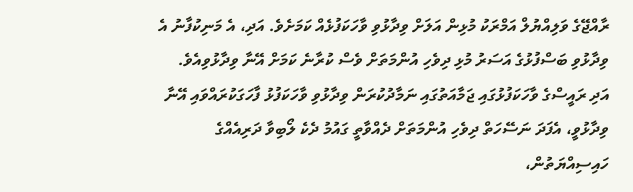ރާއްޖޭގެ ވަލިއްޔުލް އަމްރަކު މުޅިން އަލަށް ވިދާޅުވި ވާހަކަފުޅެއް ކަމަށެވެ. އަދި، އެ މަނިކުފާނު އެ ވިދާޅުވި ބަސްފުޅުގެ އަސަރު މުޅި ދިވެހި އުންމަތަށް ވެސް ކުރާނެ ކަމަށް އޭނާ ވިދާޅުވިއެވެ.
އަދި ރައީސްގެ ވާހަކަފުޅުގައި ޖަމާއަތުގައި ނަމާދުކުރަން ވިދާޅުވި ވާހަކަފުޅު ފާހަގަކުރައްވައި އޭނާ ވިދާޅުވީ، އެފަދަ ނަސޭހަތް ދިވެހި އުންމަތަށް ދެއްވާތީ ގައުމު ދެކެ ލޯބިވާ ދަރިއެއްގެ ހައިސިއްޔަތުން،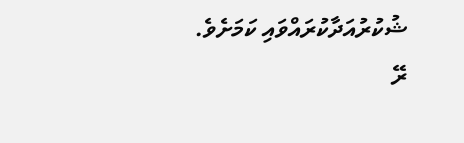ޝުކުރުއަދާކުރައްވައި ކަމަށެވެ.
ރޭ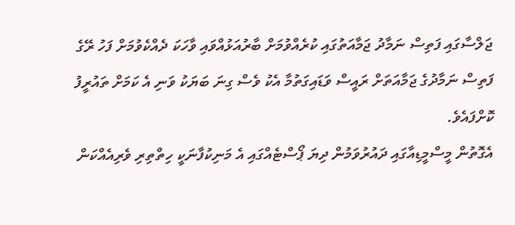ޖަލްސާގައި ފަތިސް ނަމާދު ޖަމާއަތުގައި ކުރެއްވުމަށް ބާރުއަޅުއްވައި ވާހަކަ ދެއްކެވުމަށް ފަހު ރޭގެ ފަތިސް ނަމާދުގެ ޖަމާއަތަށް ރައީސް ވަޑައިގަތުމާ އެކު ވެސް ގިނަ ބަޔަކު ވަނި އެ ކަމަށް ތައުރީފު ކޮށްފައެވެ.
އެގޮތުން މީސްމީޑިއާގައި ދައުރުވަމުން ދިޔަ ޕޯސްޓެއްގައި އެ މަނިކުފާނަކީ ހިތްތިރި ވެރިއެއްކަން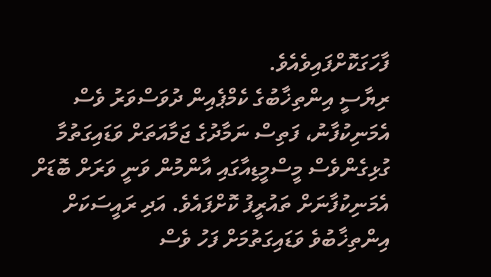ފާހަގަކޮށްފައިވެއެވެ.
ރިޔާސީ އިންތިޚާބުގެ ކެމްޕެއިން ދުވަސްވަރު ވެސް އެމަނިކުފާނު، ފަތިސް ނަމާދުގެ ޖަމާއަތަށް ވަޑައިގަތުމާ ގުޅިގެންވެސް މީސްމީޑިއާގައި އާންމުން ވަނީ ވަރަށް ބޮޑަށް އެމަނިކުފާނަށް ތައުރީފު ކޮށްފައެވެ. އަދި ރައީސަކަށް އިންތިޚާބުވެ ވަޑައިގަތުމަށް ފަހު ވެސް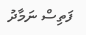ފަތިސް ނަމާދު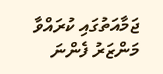ޖަމާއަތުގައި ކުރައްވާ މަންޒަރު ފެންނަ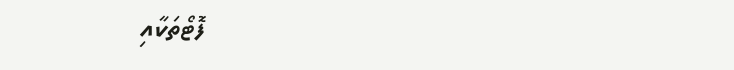ފޮޓޯތަކާއި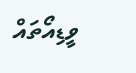ވީޑިއޯތައް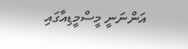އަންނަނީ މީސްމީޑިއާގައި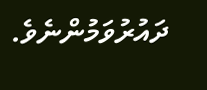ދައުރުވަމުންނެވެ.